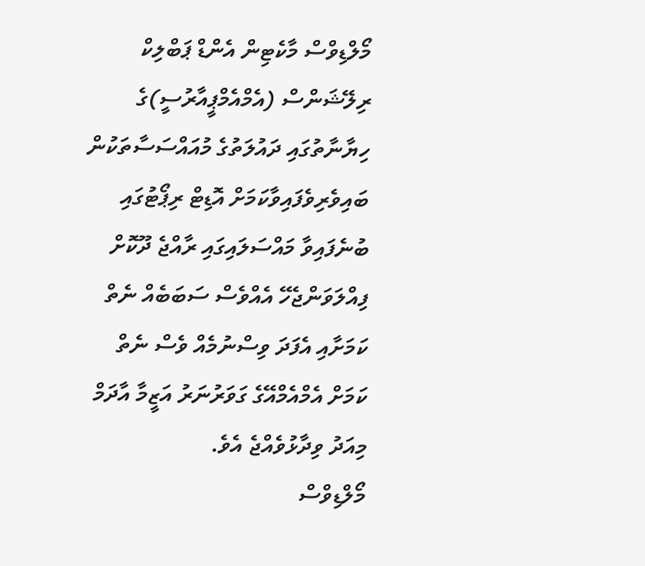މޯލްޑިވްސް މާކެޓިން އެންޑް ޕަބްލިކް ރިލޭޝަންސް (އެމްއެމްޕީއާރުސީ)ގެ ހިޔާނާތުގައި ދައުލަތުގެ މުއައްސަސާތަކުން ބައިވެރިވެފައިވާކަމަށް އޮޑިޓް ރިޕޯޓުގައި ބުނެފައިވާ މައްސަލައިގައި ރާއްޖެ ދޫކޮށް ފިއްލަވަންޖެހޭ އެއްވެސް ސަބަބެއް ނެތް ކަމަށާއި އެފަދަ ވިސްނުމެއް ވެސް ނެތް ކަމަށް އެމްއެމްއޭގެ ގަވަރުނަރު އަޒީމާ އާދަމް މިއަދު ވިދާޅުވެއްޖެ އެވެ.
މޯލްޑިވްސް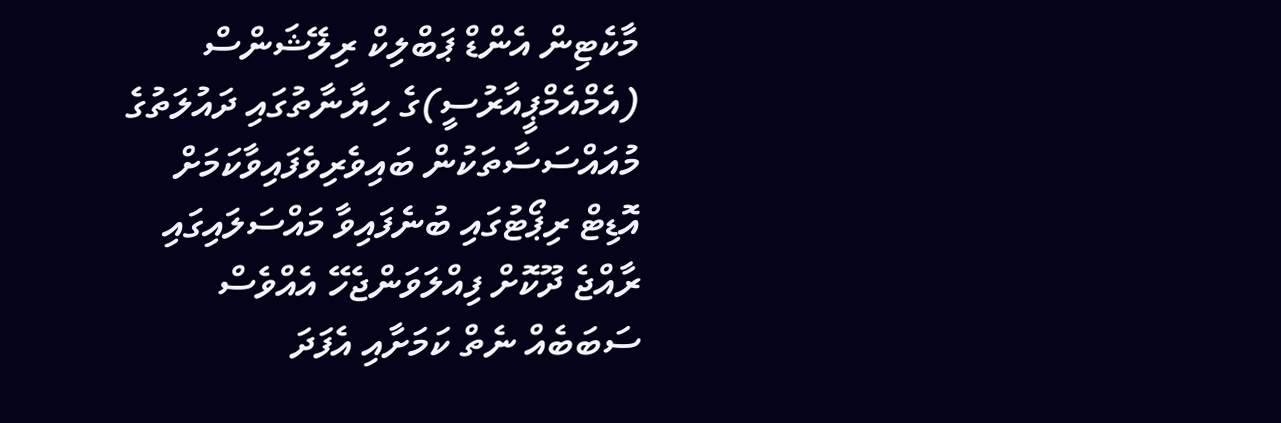މާކެޓިން އެންޑް ޕަބްލިކް ރިލޭޝަންސް (އެމްއެމްޕީއާރުސީ)ގެ ހިޔާނާތުގައި ދައުލަތުގެ މުއައްސަސާތަކުން ބައިވެރިވެފައިވާކަމަށް އޮޑިޓް ރިޕޯޓުގައި ބުނެފައިވާ މައްސަލައިގައި ރާއްޖެ ދޫކޮށް ފިއްލަވަންޖެހޭ އެއްވެސް ސަބަބެއް ނެތް ކަމަށާއި އެފަދަ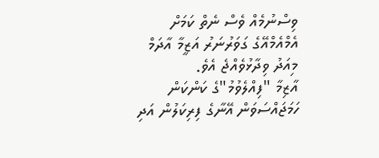ވިސްނުމެއް ވެސް ނެތް ކަމަށް އެމްއެމްއޭގެ ގަވަރުނަރު އަޒީމާ އާދަމް މިއަދު ވިދާޅުވެއްޖެ އެވެ.
އާޒިމާ "ފިއްލެވުމު"ގެ ކަންކަން ހަމަޖައްސަވަން އޭނާގެ ފިރިކަލުން އަދި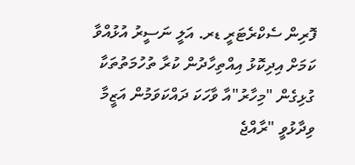ފޮރިން ސެކްރެޓަރީ ޑރ. އަލީ ނަސީރު އުޅުއްވާ ކަމަށް އިދިކޮޅު އިއްތިހާދުން ކުރާ ތުހުމަތުތަކާ ގުޅިގެން "މިހާރު"އާ ވާހަކަ ދައްކަވަމުން އަޒީމާ ވިދާޅުވީ "ރާއްޖެ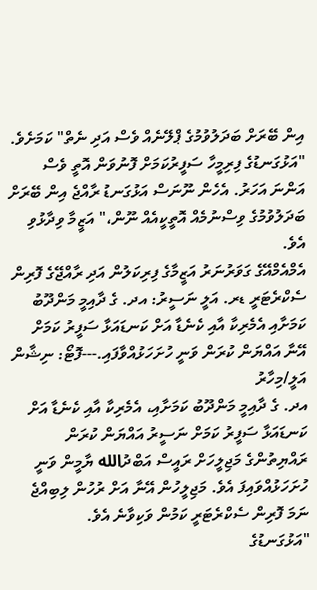އިން ބޭރަށް ބަދަލުވުމުގެ ޕްލޭނެއް ވެސް އަދި ނެތް" ކަމަށެވެ.
"އަޅުގަނޑުގެ ފިރިމީހާ ސަފީރުކަމަށް ފޮނުވަން އޮތީ ވެސް އަންނަ އަހަރު. އެހެން ނޫނަސް އަޅުގަނޑު ރާއްޖެ އިން ބޭރަށް ބަދަލުވުމުގެ ވިސްނުމެއް އޮތީކީއެއް ނޫން،" އަޒީމާ ވިދާޅުވި އެވެ.
އެމްއެމްއޭގެ ގަވަރުނަރު އަޒީމާގެ ފިރިކަލުން އަދި ރާއްޖޭގެ ފޮރިން ސެކްރެޓަރީ ޑރ. އަލީ ނަސީރު: އދ. ގެ ދާއިމީ މަންދޫބު ކަމަށާއި އެމެރިކާ އާއި ކެނެޑާ އަށް ކަނޑައަޅާ ސަފީރު ކަމަށް އޭނާ އައްޔަން ކުރަން ވަނީ ހުށަހަޅުއްވާފައި.---ފޮޓޯ: ނިޝާން އަލީ/މިހާރު
އދ. ގެ ދާއިމީ މަންދޫބު ކަމަށާއި، އެމެރިކާ އާއި ކެނެޑާ އަށް ކަނޑައަޅާ ސަފީރު ކަމަށް ނަސީރު އައްޔަން ކުރަން ރައްޔިތުންގެ މަޖިލީހަށް ރައީސް އަބްދުالله ޔާމީން ވަނީ ހުށަހަޅުއްވައިފަ އެވެ. މަޖިލީހުން އޭނާ އަށް ރުހުން ލިބިއްޖެ ނަމަ ފޮރިން ސެކްރެޓަރީ ކަމުން ވަކިވާނެ އެވެ.
"އަޅުގަނޑުގެ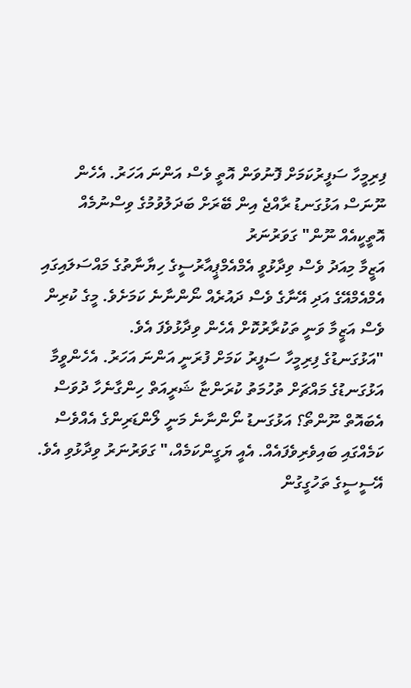ފިރިމީހާ ސަފީރުކަމަށް ފޮނުވަން އޮތީ ވެސް އަންނަ އަހަރު. އެހެން ނޫނަސް އަޅުގަނޑު ރާއްޖެ އިން ބޭރަށް ބަދަލުވުމުގެ ވިސްނުމެއް އޮތީކީއެއް ނޫން" ގަވަރުނަރު
އަޒީމާ މިއަދު ވެސް ވިދާޅުވީ އެމްއެމްޕީއާރުސީގެ ހިޔާނާތުގެ މައްސަލައިގައި އެމްއެމްއޭގެ އަދި އޭނާގެ ވެސް ދައުރެއް ނޯންނާނެ ކަމަށެވެ. މީގެ ކުރިން ވެސް އަޒީމާ ވަނީ ތަކުރާރުކޮށް އެހެން ވިދާޅުވެފަ އެވެ.
"އަޅުގަނޑުގެ ފިރިމީހާ ސަފީރު ކަމަށް ފުރަނީ އަންނަ އަހަރު. އެހެންވީމާ އަޅުގަނޑުގެ މައްޗަށް ތުހުމަތު ކުރަންޏާ ޝަރީއަތް ހިންގާނެހާ ދުވަސް އެބައޮތް ނޫންތޯ؟ އަޅުގަނޑު ނޯންނާނެ މަނީ ލޯންޑަރިންގެ އެއްވެސް ކަމެއްގައި ބައިވެރިވެފައެއް. އެއީ ޔަގީންކަމެއް،" ގަވަރުނަރު ވިދާޅުވި އެވެ.
އޭސީސީގެ ތަހުގީގުން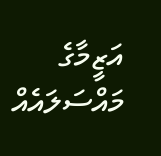އަޒީމާގެ މައްސަލައެއް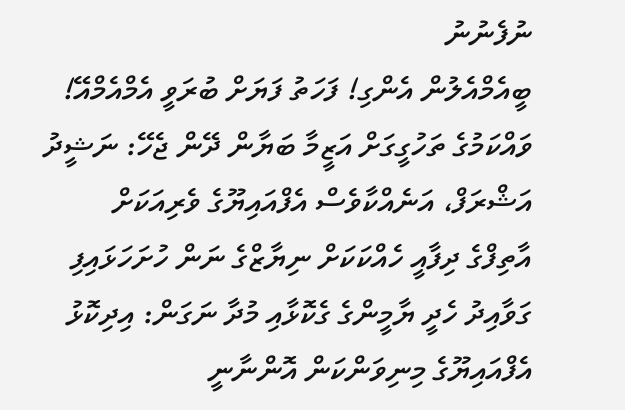ނުފެނުނު
ބީއެމްއެލުން އެންގި! ފަހަތު ފަޔަށް ބުރަވީ އެމްއެމްއޭ!
ވައްކަމުގެ ތަހުގީގަށް އަޒީމާ ބަޔާން ދޭން ޖެހޭ: ނަޝީދު
އަޝްރަފް، އަނެއްކާވެސް އެފްއައިޔޫގެ ވެރިއަކަށް
އާތިފްގެ ދިފާއީ ހެއްކަކަށް ނިޔާޒްގެ ނަން ހުށަހަޅައިފި
ގަވާއިދު ހެދީ ޔާމީންގެ ގެކޮޅާއި މުދާ ނަގަން: އިދިކޮޅު
އެފްއައިޔޫގެ މިނިވަންކަން އޮންނާނީ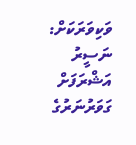ވަކިވަރަކަށް: ނަސީރު
އަޝްރަފަށް ގަވަރުނަރުގެ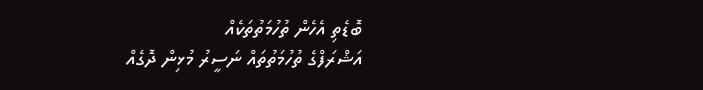ބޮޑެތި އެހެން ތުހުމަތުތަކެއް
އަޝްރަފްގެ ތުހުމަތުތައް ނަސީރު މުޅިން ދޮގެއް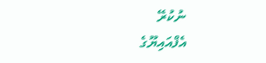ނުކުރޭ
އެފްއައިޔޫގެ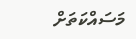މަސައްކަތަށް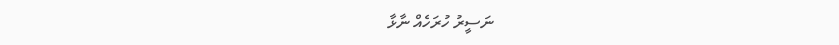ނަސީރު ހުރަހެއް ނާޅާ